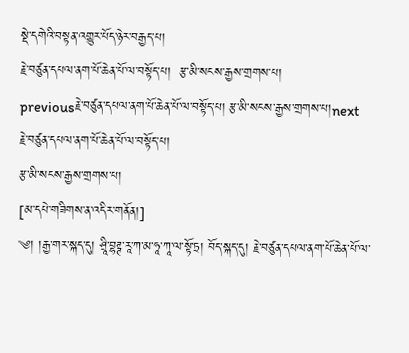སྡེ་དགེའི་བསྟན་འགྱུར་པོད་ཉེར་བརྒྱད་པ།
རྗེ་བཙུན་དཔལ་ནག་པོ་ཆེན་པོ་ལ་བསྟོད་པ།  རྩ་མི་སངས་རྒྱས་གྲགས་པ།
previousརྗེ་བཙུན་དཔལ་ནག་པོ་ཆེན་པོ་ལ་བསྟོད་པ། རྩ་མི་སངས་རྒྱས་གྲགས་པ།next
རྗེ་བཙུན་དཔལ་ནག་པོ་ཆེན་པོ་ལ་བསྟོད་པ།
རྩ་མི་སངས་རྒྱས་གྲགས་པ།
[མ་དཔེ་གཟིགས་ན་འདིར་གནོན།]
༄། །རྒྱ་གར་སྐད་དུ། ཤྲཱི་བྷཊྚ་རཱ་ཀ་མ་ཧཱ་ཀཱ་ལ་སྟོ་ཏྲ། བོད་སྐད་དུ། རྗེ་བཙུན་དཔལ་ནག་པོ་ཆེན་པོ་ལ་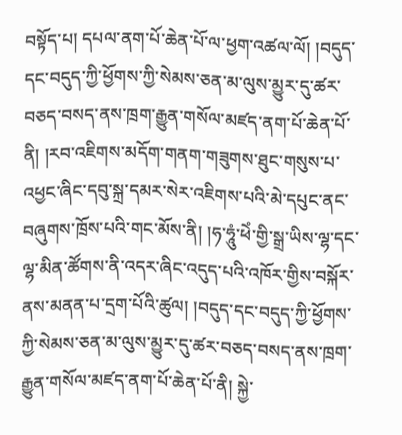བསྟོད་པ། དཔལ་ནག་པོ་ཆེན་པོ་ལ་ཕྱག་འཚལ་ལོ། །བདུད་དང་བདུད་ཀྱི་ཕྱོགས་ཀྱི་སེམས་ཅན་མ་ལུས་མྱུར་དུ་ཚར་བཅད་བསད་ནས་ཁྲག་རྒྱུན་གསོལ་མཛད་ནག་པོ་ཆེན་པོ་ནི། །རབ་འཇིགས་མདོག་གནག་གཟུགས་ཐུང་གསུས་པ་འཕྱང་ཞིང་དབུ་སྐྲ་དམར་སེར་འཇིགས་པའི་མེ་དཔུང་ནང་བཞུགས་ཁྲོས་པའི་གང་མོས་ནི། །ཧ་ཧཱུཾ་ཕེཾ་གྱི་སྒྲ་ཡིས་ལྷ་དང་ལྷ་མིན་ཚོགས་ནི་འདར་ཞིང་འདུད་པའི་འཁོར་གྱིས་བསྐོར་ནས་མནན་པ་དྲག་པོའི་ཚུལ། །བདུད་དང་བདུད་ཀྱི་ཕྱོགས་ཀྱི་སེམས་ཅན་མ་ལུས་མྱུར་དུ་ཚར་བཅད་བསད་ནས་ཁྲག་རྒྱུན་གསོལ་མཛད་ནག་པོ་ཆེན་པོ་ནི། སྐྱེ་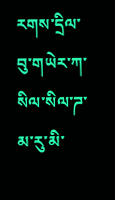རགས་དྲིལ་བུ་གཡེར་ཀ་སིལ་སིལ་ཌ་མ་རུ་མི་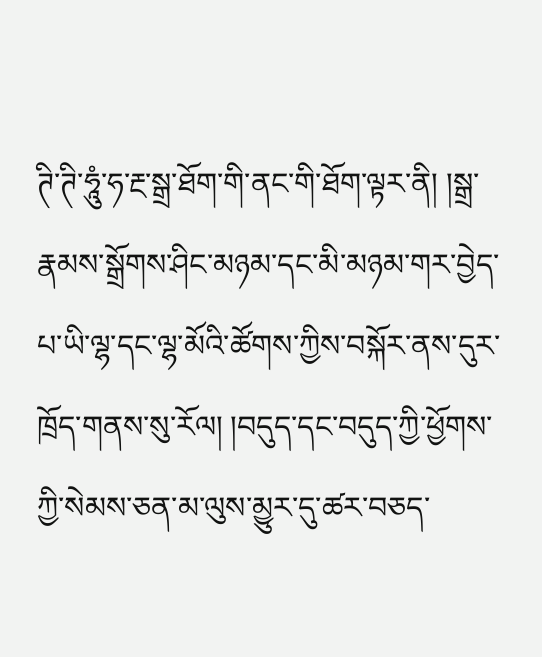ཊི་ཊི་ཧཱུཾ་ཧ་རྔ་སྒྲ་ཐོག་གི་ནང་གི་ཐོག་ལྟར་ནི། །སྒྲ་རྣམས་སྒྲོགས་ཤིང་མཉམ་དང་མི་མཉམ་གར་བྱེད་པ་ཡི་ལྷ་དང་ལྷ་མོའི་ཚོགས་ཀྱིས་བསྐོར་ནས་དུར་ཁྲོད་གནས་སུ་རོལ། །བདུད་དང་བདུད་ཀྱི་ཕྱོགས་ཀྱི་སེམས་ཅན་མ་ལུས་མྱུར་དུ་ཚར་བཅད་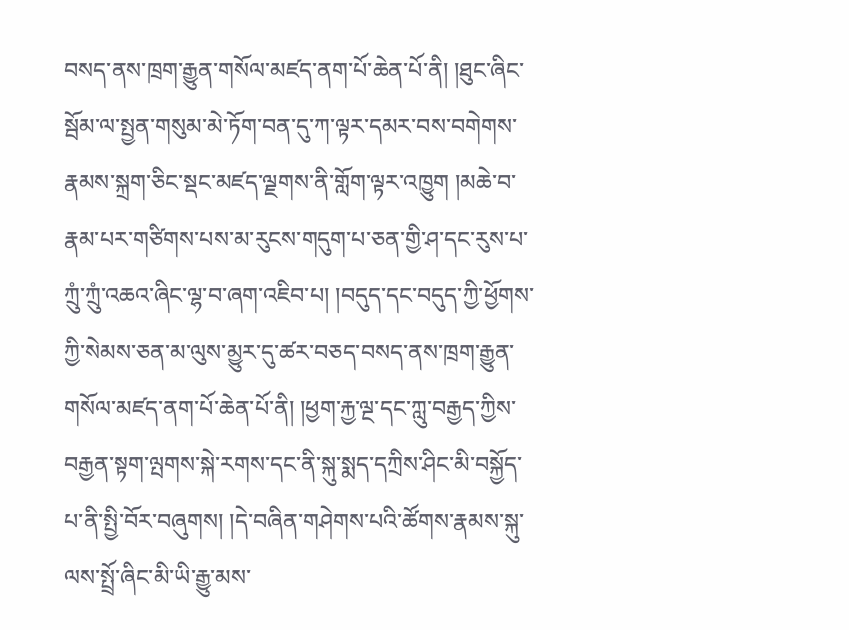བསད་ནས་ཁྲག་རྒྱུན་གསོལ་མཛད་ནག་པོ་ཆེན་པོ་ནི། །ཐུང་ཞིང་སྦོམ་ལ་སྤྱན་གསུམ་མེ་ཏོག་བན་དུ་ཀ་ལྟར་དམར་བས་བགེགས་རྣམས་སྐྲག་ཅིང་སྡང་མཛད་ལྗགས་ནི་གློག་ལྟར་འཁྱུག །མཆེ་བ་རྣམ་པར་གཙིགས་པས་མ་རུངས་གདུག་པ་ཅན་གྱི་ཤ་དང་རུས་པ་ཀྲུཾ་ཀྲུཾ་འཆའ་ཞིང་ལྷ་བ་ཞག་འཇིབ་པ། །བདུད་དང་བདུད་ཀྱི་ཕྱོགས་ཀྱི་སེམས་ཅན་མ་ལུས་མྱུར་དུ་ཚར་བཅད་བསད་ནས་ཁྲག་རྒྱུན་གསོལ་མཛད་ནག་པོ་ཆེན་པོ་ནི། །ཕྱག་རྐྱ་ལྔ་དང་ཀླུ་བརྒྱད་ཀྱིས་བརྒྱན་སྟག་ལྤགས་སྐེ་རགས་དང་ནི་སྐུ་སྨད་དཀྲིས་ཤིང་མི་བསྐྱོད་པ་ནི་སྤྱི་བོར་བཞུགས། །དེ་བཞིན་གཤེགས་པའི་ཚོགས་རྣམས་སྐུ་ལས་སྤྲོ་ཞིང་མི་ཡི་རྒྱུ་མས་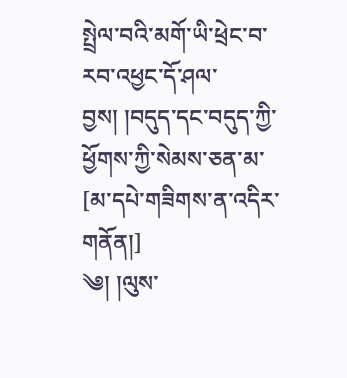སྤྲེལ་བའི་མགོ་ཡི་ཕྲེང་བ་རབ་འཕྱང་དོ་ཤལ་བྱས། །བདུད་དང་བདུད་ཀྱི་ཕྱོགས་ཀྱི་སེམས་ཅན་མ་
[མ་དཔེ་གཟིགས་ན་འདིར་གནོན།]
༄། །ལུས་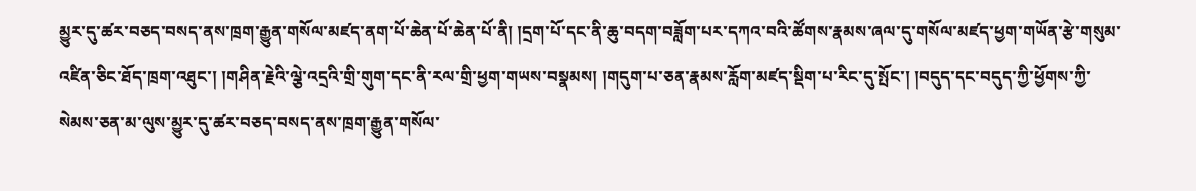མྱུར་དུ་ཚར་བཅད་བསད་ནས་ཁྲག་རྒྱུན་གསོལ་མཛད་ནག་པོ་ཆེན་པོ་ཆེན་པོ་ནི། །དྲག་པོ་དང་ནི་ཆུ་བདག་བཟློག་པར་དཀའ་བའི་ཚོགས་རྣམས་ཞལ་དུ་གསོལ་མཛད་ཕྱག་གཡོན་རྩེ་གསུམ་འཛིན་ཅིང་ཐོད་ཁྲག་འཐུང་། །གཤིན་རྗེའི་ལྕེ་འདྲའི་གྲི་གུག་དང་ནི་རལ་གྲི་ཕྱག་གཡས་བསྣམས། །གདུག་པ་ཅན་རྣམས་རློག་མཛད་སྡིག་པ་རིང་དུ་སྤོང་། །བདུད་དང་བདུད་ཀྱི་ཕྱོགས་ཀྱི་སེམས་ཅན་མ་ལུས་མྱུར་དུ་ཚར་བཅད་བསད་ནས་ཁྲག་རྒྱུན་གསོལ་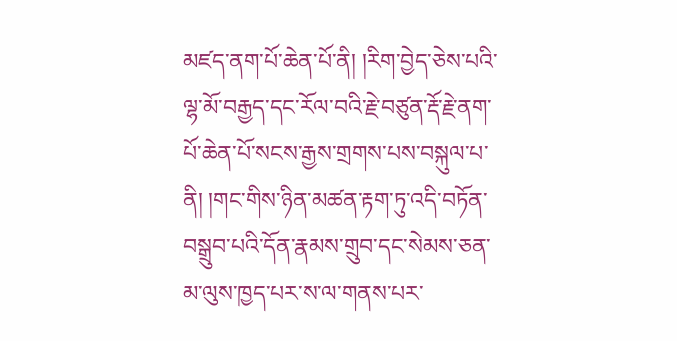མཛད་ནག་པོ་ཆེན་པོ་ནི། །རིག་བྱེད་ཅེས་པའི་ལྷ་མོ་བརྒྱད་དང་རོལ་བའི་རྗེ་བཙུན་རྡོ་རྗེ་ནག་པོ་ཆེན་པོ་སངས་རྒྱས་གྲགས་པས་བསྐུལ་པ་ནི། །གང་གིས་ཉིན་མཚན་རྟག་ཏུ་འདི་བཏོན་བསྒྲུབ་པའི་དོན་རྣམས་གྲུབ་དང་སེམས་ཅན་མ་ལུས་ཁྱད་པར་ས་ལ་གནས་པར་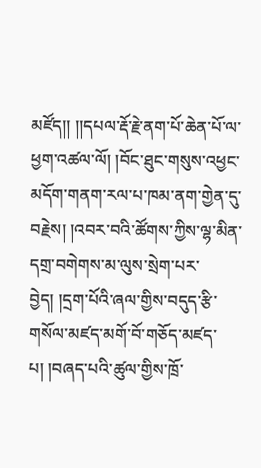མཛོད།། །།དཔལ་རྡོ་རྗེ་ནག་པོ་ཆེན་པོ་ལ་ཕྱག་འཚལ་ལོ། །བོང་ཐུང་གསུས་འཕྱང་མདོག་གནག་རལ་པ་ཁམ་ནག་གྱེན་དུ་བརྗེས། །འབར་བའི་ཚོགས་ཀྱིས་ལྷ་མིན་དགྲ་བགེགས་མ་ལུས་སྲེག་པར་བྱེད། །དྲག་པོའི་ཞལ་གྱིས་བདུད་རྩི་གསོལ་མཛད་མགོ་བོ་གཅོད་མཛད་པ། །བཞད་པའི་ཚུལ་གྱིས་ཁྲོ་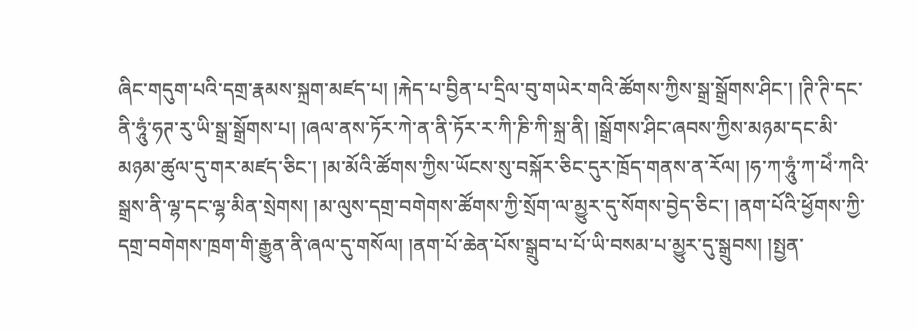ཞིང་གདུག་པའི་དགྲ་རྣམས་སྐྲག་མཛད་པ། །རྐེད་པ་བྱིན་པ་དྲིལ་བུ་གཡེར་གའི་ཚོགས་ཀྱིས་སྒྲ་སྒྲོགས་ཤིང་། །ཊི་ཊི་དང་ནི་ཧཱུཾ་ཧཊ་རུ་ཡི་སྒྲ་སྒྲོགས་པ། །ཞལ་ནས་ཏོར་ཀེ་ན་ནི་ཏོར་ར་ཀི་ཎི་ཀི་སྐྲ་ནི། །སྒྲོགས་ཤིང་ཞབས་ཀྱིས་མཉམ་དང་མི་མཉམ་ཚུལ་དུ་གར་མཛད་ཅིང་། །མ་མོའི་ཚོགས་ཀྱིས་ཡོངས་སུ་བསྐོར་ཅིང་དུར་ཁྲོད་གནས་ན་རོལ། །ཧ་ཀ་ཧཱུཾ་ཀ་ཕེཾ་ཀའི་སྒྲས་ནི་ལྷ་དང་ལྷ་མིན་སྲེགས། །མ་ལུས་དགྲ་བགེགས་ཚོགས་ཀྱི་སྲོག་ལ་མྱུར་དུ་སོགས་བྱེད་ཅིང་། །ནག་པོའི་ཕྱོགས་ཀྱི་དགྲ་བགེགས་ཁྲག་གི་རྒྱུན་ནི་ཞལ་དུ་གསོལ། །ནག་པོ་ཆེན་པོས་སྒྲུབ་པ་པོ་ཡི་བསམ་པ་མྱུར་དུ་སྒྲུབས། །སྤྱན་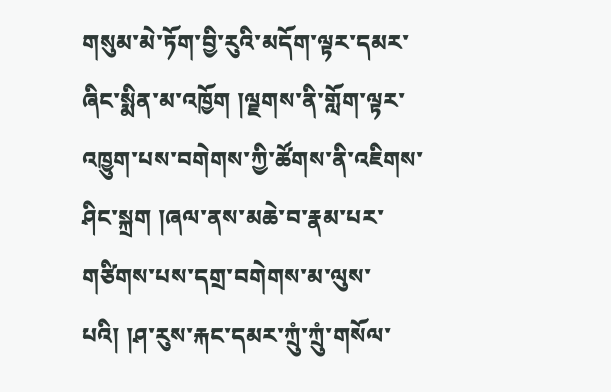གསུམ་མེ་ཏོག་བྱི་རུའི་མདོག་ལྟར་དམར་ཞིང་སྨིན་མ་འཁྱོག །ལྗགས་ནི་གློག་ལྟར་འཁྱུག་པས་བགེགས་ཀྱི་ཚོགས་ནི་འཇིགས་ཤིང་སྐྲག །ཞལ་ནས་མཆེ་བ་རྣམ་པར་གཙིགས་པས་དགྲ་བགེགས་མ་ལུས་པའི། །ཤ་རུས་རྐང་དམར་ཀྲུཾ་ཀྲུཾ་གསོལ་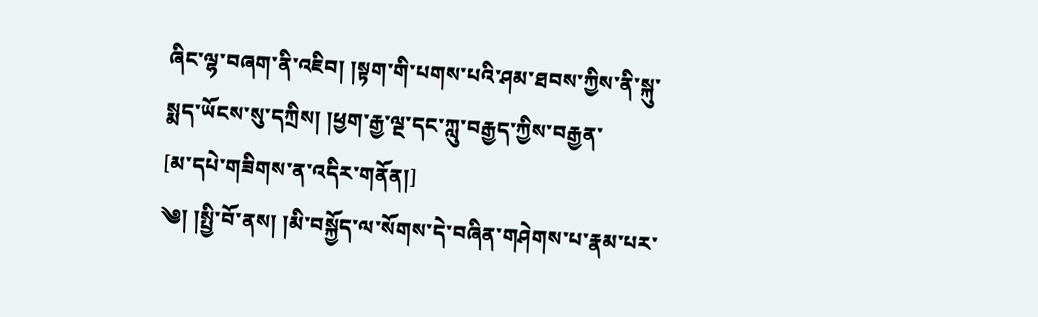ཞིང་ལྷ་བཞག་ནི་འཇིབ། །སྟག་གི་པགས་པའི་ཤམ་ཐབས་ཀྱིས་ནི་སྐུ་སྨད་ཡོངས་སུ་དཀྲིས། །ཕྱག་རྒྱ་ལྔ་དང་ཀླུ་བརྒྱད་ཀྱིས་བརྒྱན་
[མ་དཔེ་གཟིགས་ན་འདིར་གནོན།]
༄། །སྤྱི་བོ་ནས། །མི་བསྐྱོད་ལ་སོགས་དེ་བཞིན་གཤེགས་པ་རྣམ་པར་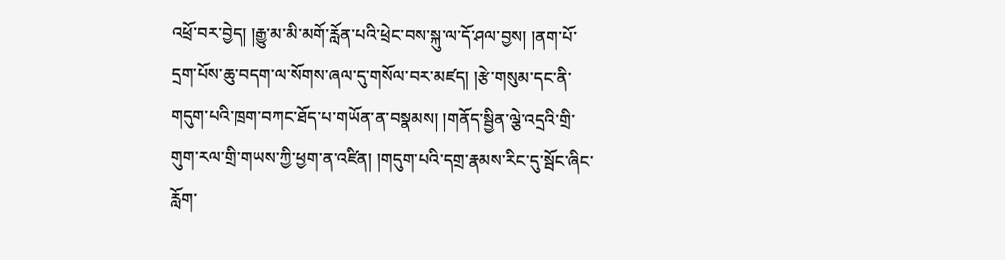འཕྲོ་བར་བྱེད། །རྒྱུ་མ་མི་མགོ་རློན་པའི་ཕྲེང་བས་སྐུ་ལ་དོ་ཤལ་བྱས། །ནག་པོ་དྲག་པོས་ཆུ་བདག་ལ་སོགས་ཞལ་དུ་གསོལ་བར་མཛད། །རྩེ་གསུམ་དང་ནི་གདུག་པའི་ཁྲག་བཀང་ཐོད་པ་གཡོན་ན་བསྣམས། །གནོད་སྦྱིན་ལྕེ་འདྲའི་གྲི་གུག་རལ་གྲི་གཡས་ཀྱི་ཕྱག་ན་འཛིན། །གདུག་པའི་དགྲ་རྣམས་རིང་དུ་སྦོང་ཞིང་རློག་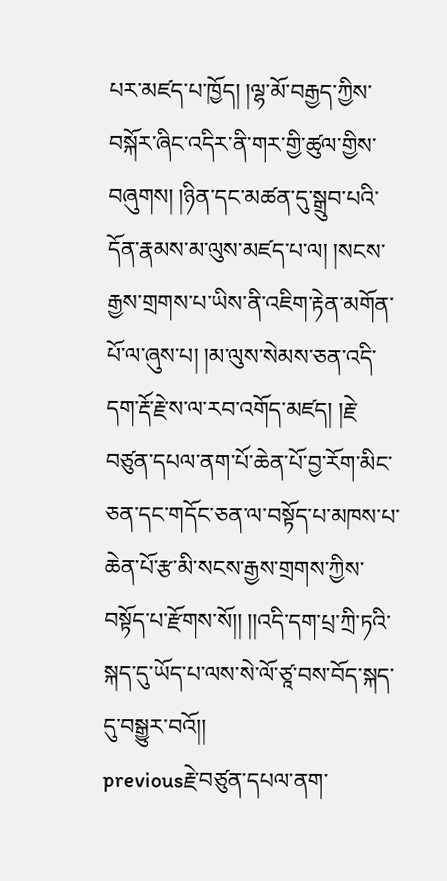པར་མཛད་པ་ཁྱོད། །ལྷ་མོ་བརྒྱད་ཀྱིས་བསྐོར་ཞིང་འདིར་ནི་གར་གྱི་ཚུལ་གྱིས་བཞུགས། །ཉིན་དང་མཚན་དུ་སྒྲུབ་པའི་དོན་རྣམས་མ་ལུས་མཛད་པ་ལ། །སངས་རྒྱས་གྲགས་པ་ཡིས་ནི་འཇིག་རྟེན་མགོན་པོ་ལ་ཞུས་པ། །མ་ལུས་སེམས་ཅན་འདི་དག་རྡོ་རྗེ་ས་ལ་རབ་འགོད་མཛད། །རྗེ་བཙུན་དཔལ་ནག་པོ་ཆེན་པོ་བྱ་རོག་མིང་ཅན་དང་གདོང་ཅན་ལ་བསྟོད་པ་མཁས་པ་ཆེན་པོ་རྩ་མི་སངས་རྒྱས་གྲགས་ཀྱིས་བསྟོད་པ་རྫོགས་སོ།། །།འདི་དག་པྲ་ཀྲི་ཏའི་སྐད་དུ་ཡོད་པ་ལས་སེ་ལོ་ཙཱ་བས་བོད་སྐད་དུ་བསྒྱུར་བའོ།།
previousརྗེ་བཙུན་དཔལ་ནག་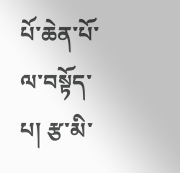པོ་ཆེན་པོ་ལ་བསྟོད་པ། རྩ་མི་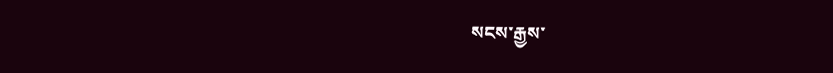སངས་རྒྱས་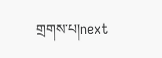གྲགས་པ།next